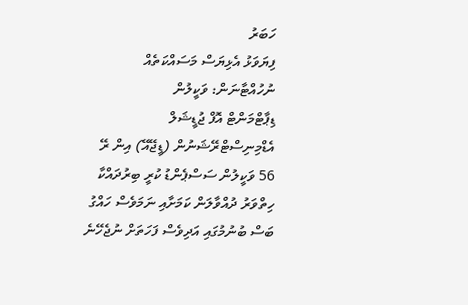ހަބަރު
ފިޔަވަޅު އެޅިޔަސް މަސައްކަތެއް ނުހުއްޓާނަން: ވަކީލުން
ޑިޕާޓްމަންޓް އޮފް ޖުޑީޝަލް އެޑްމިނިސްޓްރޭޝަނުން (ޑީޖޭއޭ) އިން ރޭ 56 ވަކީލުން ސަސްޕެންޑު ކުރީ ބިރުދައްކާ ހިތްވަރު ދުއްވާލަން ކަމަށާއި ނަމަވެސް ހައްގު ބަސް ބުނުމުގައި އަދިވެސް ފަހަތަށް ނުޖެހޭނެ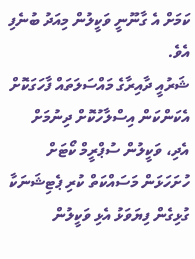ކަމަށް އެ ގާނޫނީ ވަކީލުން މިއަދު ބުނެފި އެވެ.
ޝަރުއީ ދާއިރާގެ މައްސަލަތައް ފާހަގަކޮށް އެކަންކަން އިސްލާހުކޮށް ދިނުމަށް އެދި، ވަކީލުން ސުޕްރީމް ކޯޓަށް ހުށަހަޅަން މަސައްކަތް ކުރި ޕެޓިޝަނަކާ ގުޅިގެން ފިޔަވަޅު އެޅި ވަކީލުން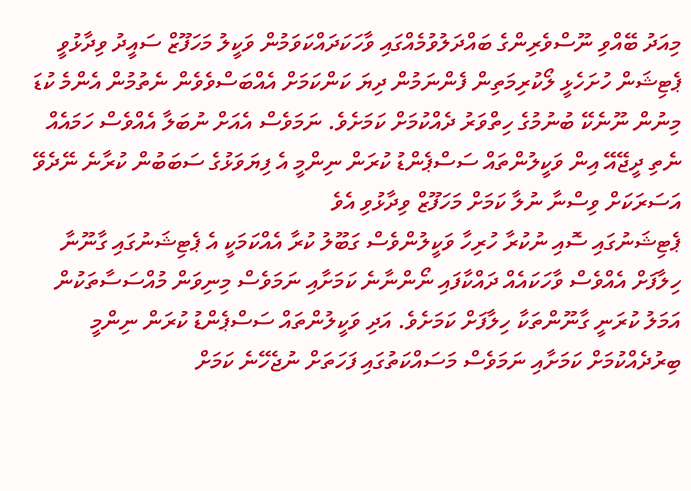މިއަދު ބޭއްވި ނޫސްވެރިންގެ ބައްދަލުވުމެއްގައި ވާހަކަދައްކަވަމުން ވަކީލު މަހަފޫޒް ސައީދު ވިދާޅުވީ ޕެޓިޝަން ހުށަހެޅީ ލޯކުރިމަތިން ފެންނަމުން ދިޔަ ކަންކަމަށް އެއްބަސްވެވެން ނެތުމުން އެންމެ ކުޑަ މިނުން ނޫނެކޭ ބުނުމުގެ ހިތްވަރު ދެއްކުމަށް ކަމަށެވެ. ނަމަވެސް އެއަށް ނުބަލާ އެއްވެސް ހަމައެއް ނެތި ދީޖޭއޭ އިން ވަކީލުންތައް ސަސްޕެންޑު ކުރަން ނިންމީ އެ ފިޔަވަޅުގެ ސަބަބުން ކުރާނެ ނޭދެވޭ އަސަރަކަށް ވިސްނާ ނުލާ ކަމަށް މަހަފޫޒް ވިދާޅުވި އެވެ
ޕެޓިޝަނުގައި ސޮއި ނުކުރާ ހުރިހާ ވަކީލުންވެސް ގަބޫލު ކުރާ އެއްކަމަކީ އެ ޕެޓިޝަނުގައި ގާނޫނާ ހިލާފަށް އެއްވެސް ވާހަކައެއް ދައްކާފައި ނޯންނާނެ ކަމަށާއި ނަމަވެސް މިނިވަން މުއްސަސާތަކުން އަމަލު ކުރަނީ ގާނޫންތަކާ ހިލާފަށް ކަމަށެވެ. އަދި ވަކީލުންތައް ސަސްޕެންޑު ކުރަން ނިންމީ ބިރުދެއްކުމަށް ކަމަށާއި ނަމަވެސް މަސައްކަތުގައި ފަހަތަށް ނުޖެހޭނެ ކަމަށް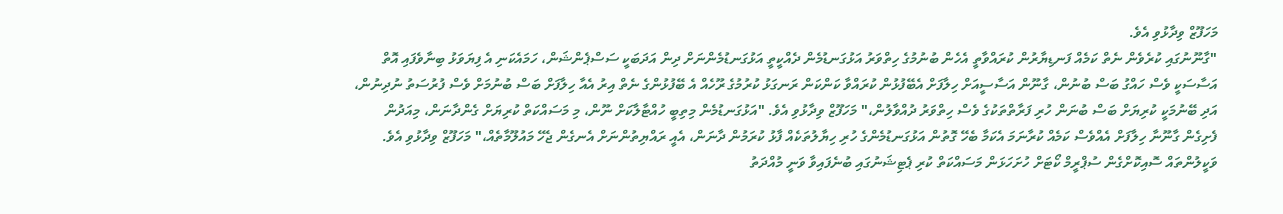މަހަފޫޒް ވިދާޅުވި އެވެ.
"ގާނޫނުގައި ކުރެވެން ނެތް ކަމެއް ފަނޑިޔާރުން ކުރައްވާތީ އެހެން ބުނުމުގެ ހިތްވަރު އަޅުގަނޑުމެން ދެއްކީތީ އަޅުގަނޑުމެންނަށް ދިން އަދަބަކީ ސަސްޕެންޝަން، ހަމައެކަނި އެ ފިޔަވަޅު ބިނާވެފައި އޮތް އަސާސަކީ ވެސް ހައްގު ބަސް ބުނުން، ގާނޫން އަސާސީއަށް ހިލާފަށް އެބޭފުޅުން ކުރައްވާ ކަންކަން ރަނގަޅު ކުރުމުގެ ރޫހެއް އެ ބޭފުޅުންގެ ނެތް އިރު އެއާ ހިލާފަށް ބަސް ބުނުމަށް ވެސް ފުރުސަތު ނުދިނުން، އަދި ބޭނުމަކީ ކުރިޔަށް ބަސް ބުނަން ހުރި ފަރާތްތަކުގެ ވެސް ހިތްވަރު ދުއްވާލުން،" މަހަފޫޒް ވިދާޅުވި އެވެ. "އަޅުގަނޑުމެން މިތިބީ ހުއްޓާލާކަށް ނޫން، މި މަސައްކަތް ކުރިޔަށް ގެންދާނަން، މިއަދުން ފެށިގެން ގާނޫނާ ހިލާފަށް އެއްވެސް ކަމެއް ކުރާނަމަ އެކަމާ ބެހޭ ގޮތުން އަޅުގަނޑުމެންގެ ހުރި ހިޔާލުތަކެއް ފާޅު ކުރަމުން ދާނަން، އެއީ ރައްޔިތުންނަށް އެނގެން ޖެހޭ މައުލޫމާތެއް،" މަހަފޫޒް ވިދާޅުވި އެވެ.
ވަކީލުންތައް ސޮއިކޮށްގެން ސުޕްރީމް ކޯޓަށް ހުށަހަޅަން މަސައްކަތް ކުރި ޕެޓިޝަނުގައި ބުނެފައިވާ ވަނީ މުއްދަތު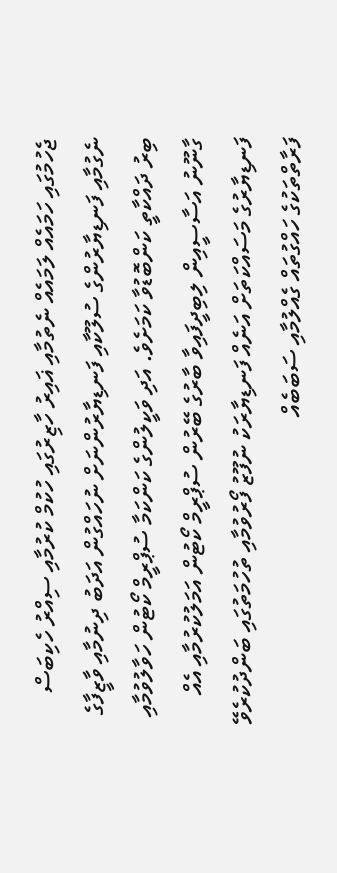ޖެހުމުގައި ހަމައެއް ލަމައެއް ނެތުމާއި ޣައިރު ހާޒިރުގައި ހުކުމް ކުރުމާއި ސިއްރު ހެކިބަސް ނެގުމާއި ފަނޑިޔާރުންގެ ސުލޫކާއި ފަނޑިޔާރުންނަށް ނުހައްގުން އަދަބު ދިނުމާއި ވާޒީފާގެ ބިރު ދައްކާތީ ކަންބޮޑުވާ ކަމަށެވެ. އަދި ވަކީލުންގެ ކަންކަމާ ސުޕްރީމް ކޯޓުން ހަވާލުވުމާއި ގާނޫނު އަސާސީއިން ލިބިދީފައިވާ ބާރުގެ ބޭރުން ސުޕްރީމް ކޯޓުން އަމަލުކުރުމާއި އެއް ފަނޑިޔާރުގެ މަސައްކަތަށް އަނެއް ފަނޑިޔާރަކު ނުފޫޒު ފޯރުވުމާއި ތުހުމަތުގައި ބަންދުކުރެވޭ ފަރާތްތަކުގެ ހައްގުތައް ގެއްލުމާއި ސަބަބެއް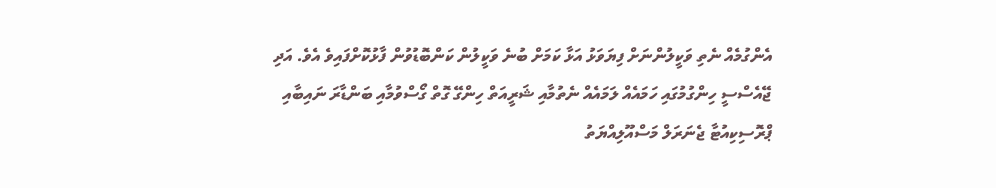އެންގުމެއް ނެތި ވަކީލުންނަށް ފިޔަވަޅު އަޅާ ކަމަށް ބުނެ ވަކީލުން ކަންބޮޑުވުން ފާޅުކޮށްފައިވެ އެވެ. އަދި ޖޭއެސްސީ ހިންގުމުގައި ހަމައެއް ލަމައެއް ނެތުމާއި ޝަރީއަތް ހިންގޭ ގޮތް ގޯސްވުމާއި ބަންޑާރަ ނައިބާއި ޕްރޮސިކިއުޓާ ޖެނަރަލް މަސްއޫލިއްޔަތު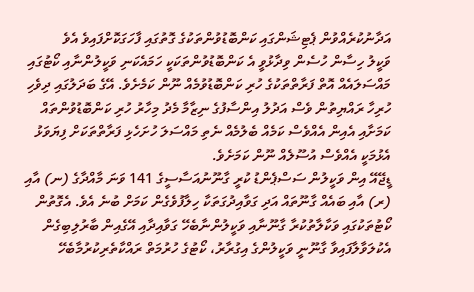އަދާނުކުރެއްވުން ޕެޓިޝަންގައި ކަންބޮޑުވުންތަކުގެ ގޮތުގައި ފާހަގަކޮށްފައިވެ އެވެ
ވަކީލު ހިސާން ހުސެން ވިދާޅުވީ އެ ކަންބޮޑުވުންތަކަކީ ހަމައެކަނި ވަކީލުންނާއި ކޯޓުގައި މައްސަލައެއް އޮތް ފަރާތްތަކުގެ ހުރި ކަންބޮޑުވުމެއް ނޫން ކަމެށެވެ. އޭގެ ބަދަލުގައި ދިވެހި ހުރިހާ ރައްޔިތުން ވެސް އަދުލު އިންސާފުގެ ނިޒާމާ މެދު މިހާރު ހުރި ކަންބޮޑުވުންތައް ކަމަށާއި އެއިން އެއްވެސް ކަމެއް ބެލުމެއް ނެތި މައްސަލަ ހުށަހެޅި ފަރާތްތަކަށް ފިޔަވަޅު އެޅުމަކީ އެއްވެސް އުސޫލެއް ނޫން ކަމަށެވެ.
ޑީޖޭއޭ އިން ވަކީލުން ސަސްޕެންޑު ކުރީ ގާނޫނުއަސާސީގެ 141 ވަނަ މާއްދާގެ (ނ) އާއި (ރ) އާއި ބައެއް ގާނޫތައް އަދި ގަވާއިދުގަތަކާ ހިލާފުވެގެން ކަމަށް ބުނެ އެވެ. އެގޮތުން ކޯޓުތަކުގައި ވަކާލާތުކުރާ ގާނޫނާއި ވަކީލުންނާބެހޭ ގަވާއިދާއި އޭގެއިން ބާރުލިބިގެން އެކުލަވާލާފައިވާ ގާނޫނީ ވަކީލުންގެ އިގުރާރު، ކޯޓުގެ ހުރުމަތް ރައްކާތެރިކުރުމާބެހޭ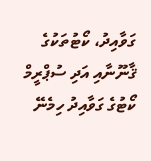ގަވާއިދު، ކޯޓުތަކުގެ ޤާނޫނާއި އަދި ސުޕްރީމް ކޯޓުގެ ގަވާއިދު ހިމެނޭ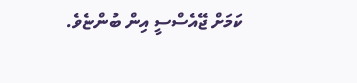ކަމަށް ޖޭއެސްސީ އިން ބުންޏެވެ.